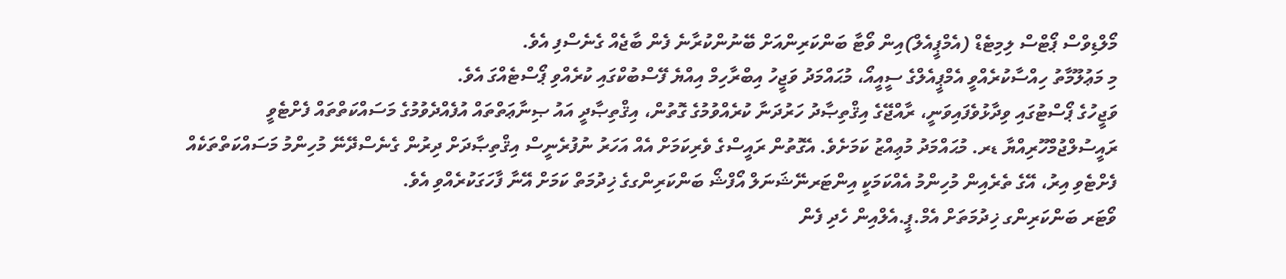މޯލްޑިވްސް ޕޯޓްސް ލިމިޓެޑް (އެމްޕީއެލް)އިން ވޯޓާ ބަންކަރިންއަށް ބޭނުންކުރާނެ ފެން ބާޖެއް ގެނެސްފި އެވެ.
މި މަޢުލޫމާތު ހިއްސާކުރެއްވީ އެމްޕީއެލްގެ ސީއީއޯ، މުޙައްމަދު ވަޖީހު އިބްރާހިމް އިއްޔެ ފޭސްބުކްގައި ކުރެއްވި ޕޯސްޓެއްގަ އެވެ.
ވަޖީހުގެ ޕޯސްޓުގައި ވިދާޅުވެފައިވަނީ، ރާއްޖޭގެ އިޤްތިޞާދު ހަރުދަނާ ކުރެއްވުމުގެ ގޮތުން، އިޤްތިޞާދީ އައު ޞިނާޢަތްތައް އުފެއްދެވުމުގެ މަސައްކަތްތައް ފެށްޓެވީ ރައީސުލްޖުމްހޫރިއްޔާ ޑރ. މުޙައްމަދު މުޢިއްޒު ކަމަށެވެ. އެގޮތުން ރައީސްގެ ވެރިކަމަށް އެއް އަހަރު ނުފުރެނީސް އިޤްތިޞާދަށް ދިރުން ގެނެސްދޭނޭ މުހިންމު މަސައްކަތްތަކެއް ފެށްޓެވި އިރު، އޭގެ ތެރެއިން މުހިންމު އެއްކަމަކީ އިންޓަރނޭޝަނަލް އޯފްޝޯ ބަންކަރިންގގެ ޚިދުމަތް ކަމަށް އޭނާ ފާހަގަކުރެއްވި އެވެ.
ވޯޓަރ ބަންކަރިންގ ޚިދުމަތަށް އެމް.ޕީ.އެލްއިން ހެދި ފެން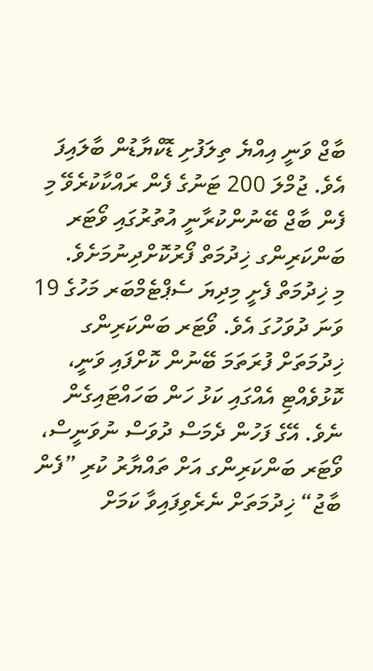ބާޖް ވަނީ އިއްޔެ ތިލަފުށި ޑޮކްޔާޑުން ބާލައިފަ އެވެ. ޖުމްލަ 200 ޓަނުގެ ފެން ރައްކާކުރެވޭ މި ފެން ބާޖް ބޭނުންކުރާނީ އުތުރުގައި ވޯޓަރ ބަންކަރިންގ ޚިދުމަތް ފޯރުކޮށްދިނުމަށެވެ.
މި ޚިދުމަތް ފެށީ މިދިޔަ ސެޕްޓެމްބަރ މަހުގެ 19 ވަނަ ދުވަހުގަ އެވެ. ވޯޓަރ ބަންކަރިންގ ޚިދުމަތަށް ފުރަތަމަ ބޭނުން ކޮށްފައި ވަނީ، ކޮޅުވެއްޓި އެއްގައި ކަޅު ހަން ބަހައްޓައިގެން ނެވެ. އޭގެ ފަހުން ދެމަސް ދުވަސް ނުވަނީސް، ވޯޓަރ ބަންކަރިންގ އަށް ތައްޔާރު ކުރި ”ފެން ބާޖު“ ޚިދުމަތަށް ނެރެވިފައިވާ ކަމަށް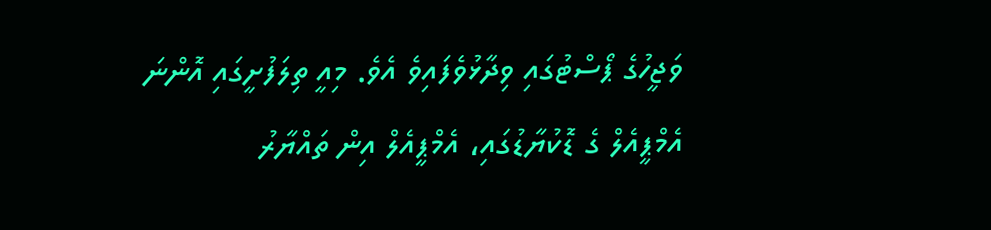ވަޖީހުގެ ޕޯސްޓުގައި ވިދާޅުވެފައިވެ އެވެ. މިއީ ތިލަފުށީގައި އޮންނަ އެމްޕީއެލް ގެ ޑޮކުޔާޑުގައި، އެމްޕީއެލް އިން ތައްޔާރު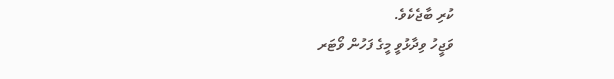ކުރި ބާޖެކެވެ.
ވަޖީހު ވިދާޅުވީ މީގެ ފަހުން ވޯޓަރ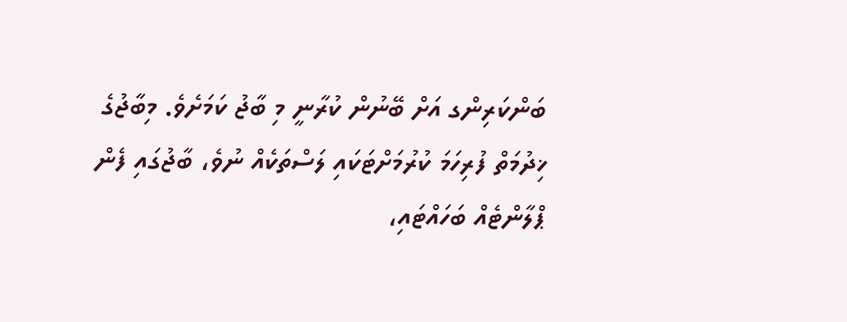ބަންކަރިންގ އަށް ބޭނުން ކުރާނީ މި ބާޖު ކަމަށެވެ. މިބާޖުގެ ޚިދުމަތް ފުރިހަމަ ކުރުމަށްޓަކައި ލަސްތަކެއް ނުވެ، ބާޖުގައި ފެން ޕްލާންޓެއް ބަހައްޓައި،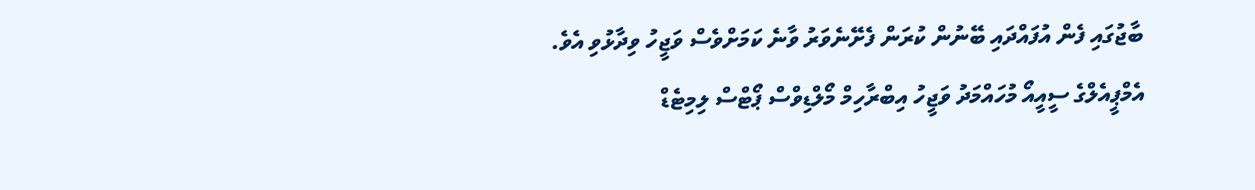ބާޖުގައި ފެން އުފައްދައި ބޭނުން ކުރަން ފެށޭނެވަރު ވާނެ ކަމަށްވެސް ވަޖީހު ވިދާޅުވި އެވެ.
އެމްޕީއެލްގެ ސީއީއޯ މުހައްމަދު ވަޖީހު އިބްރާހިމް މޯލްޑިވްސް ޕޯޓްސް ލިމިޓެޑް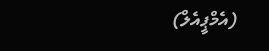(އެމްޕީއެލް)